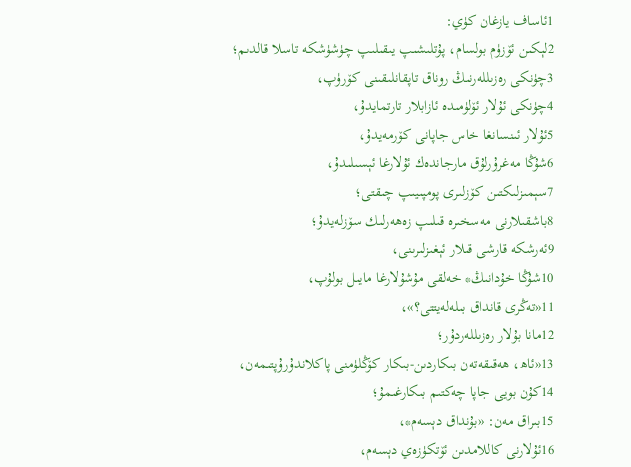1ئاساف يازغان كۈي:
2لېكىن ئۆزۈم بولسام، پۇتلىشىپ يىقىلىپ چۈشۈشكە تاسلا قالدىم؛
3چۈنكى رەزىللەرنىڭ روناق تاپقانلىقىنى كۆرۈپ،
4چۈنكى ئۇلار ئۆلۈمىدە ئازابلار تارتمايدۇ،
5ئۇلار ئىنسانغا خاس جاپانى كۆرمەيدۇ،
6شۇڭا مەغرۇرلۇق مارجاندەك ئۇلارغا ئېسىلىدۇ،
7سېمىزلىكتىن كۆزلىرى پومپىيىپ چىقتى؛
8باشقىلارنى مەسخىرە قىلىپ زەھەرلىك سۆزلەيدۇ؛
9ئەرشكە قارشى قىلار ئېغىزلىرىنى،
10شۇڭا خۇدانىڭ* خەلقى مۇشۇلارغا مايىل بولۇپ،
11«تەڭرى قانداق بىلەلەيتتى؟»،
12مانا بۇلار رەزىللەردۇر؛
13«ئاھ، ھەقىقەتەن بىكاردىن-بىكار كۆڭلۈمنى پاكلاندۇرۇپتىمەن،
14كۇن بويى جاپا چەكتىم بىكارغىمۇ؛
15بىراق مەن: «بۇنداق دېسەم*،
16ئۇلارنى كاللامدىن ئۆتكۈزەي دېسەم،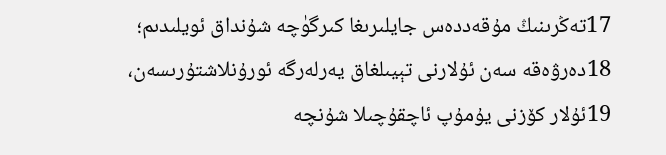17تەڭرىنىڭ مۇقەددەس جايلىرىغا كىرگۈچە شۇنداق ئويلىدىم؛
18دەرۋەقە سەن ئۇلارنى تېيىلغاق يەرلەرگە ئورۇنلاشتۇرىسەن،
19ئۇلار كۆزنى يۇمۇپ ئاچقۇچىلا شۇنچە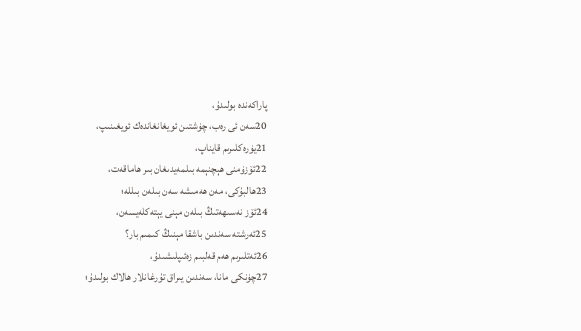پاراكەندە بولىدۇ،
20سەن ئى رەب، چۈشتىن ئويغانغاندەك ئويغىنىپ،
21يۈرەكلىرىم قايناپ،
22ئۆزۈمنى ھېچنېمە بىلمەيدىغان بىر ھاماقەت،
23ھالبۇكى، مەن ھەمىشە سەن بىلەن بىللە؛
24ئۆز نەسىھەتىڭ بىلەن مېنى يېتەكلەيسەن،
25ئەرشتە سەندىن باشقا مېنىڭ كىمىم بار؟
26ئەتلىرىم ھەم قەلبىم زەئىپلىشىدۇ،
27چۈنكى مانا، سەندىن يىراق تۇرغانلار ھالاك بولىدۇ؛